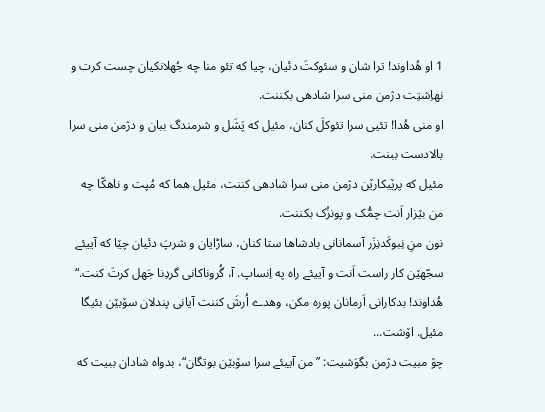1 او هُداوند! ترا شان و سئوکتَ دئیان، چیا که تئو منا چه جُهلانکیان چست کرت و نهاِشتِت دژمن منی سرا شادهی بکننت.
او منی هُدا! تئیی سرا تئوکلَ کنان، مئیل که پَشَل و شرمندگ ببان و دژمن منی سرا بالادست ببنت.
مئیل که پرێبکارێن دژمن منی سرا شادهی کننت، مئیل هما که مُپت و ناهکّا چه من بێزار اَنت چمُّک و پونزُک بکننت.
نون منِ نِبوکَدنِزَر آسمانانی بادشاها ستا کنان، ساڑایان و شرپَ دئیان چێا که آییئے سجّهێن کار راست اَنت و آییئے راه په اِنساپ. آ، گُروناکانی گردِنا جَهل کرتَ کنت.“
هُداوند! بدکارانی اَرمانان پوره مکن، وهدے اُرشَ کننت آیانی پندلان سۆبێن بئیگا مئیل. اۆشت...
چۆ مبیت دژمن بگوَشیت: ”من آییئے سرا سۆبێن بوتگان“، بدواه شادان ببیت که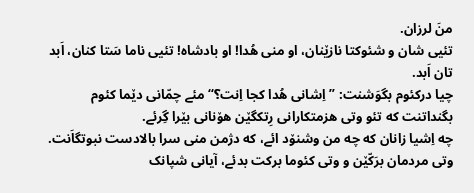منَ لرزان.
تئیی شان و شئوکتا نازێنان، او منی هُدا! او بادشاه! تئیی ناما سَتا کنان، اَبد تان اَبد.
چیا درکئوم بگوَشنت: ”اِشانی هُدا کجا اِنت؟“ مئے چمّانی دێما کئوم بگنداتنت که تئو وتی هزمتکارانی رِتکگێن هۆنانی بێرا گِرئے.
چه اِشیا زانان که چه من وشنۆد ائے، که دژمن منی سرا بالادست نبوتگاَنت.
وتی مردمان برَکّێن و وتی کئوما برکت بدئے، آیانی شپانک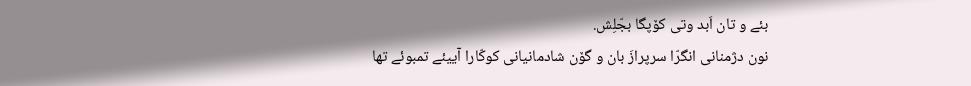بئے و تان اَبد وتی کۆپگا بجّلِش.
نون دژمنانی انگرّا سرپرازَ بان و گۆن شادمانیانی کوکّارا آییئے تمبوئے تها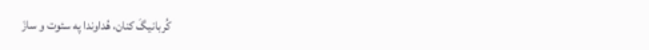کُربانیگَ کنان، هُداوندا په سئوت و سازَ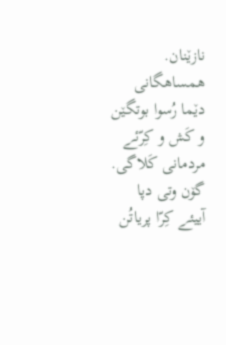نازێنان.
همساهگانی دێما رُسوا بوتگێن و کَش و کِرّئے مردمانی کَلاگی.
گۆن وتی دپا آییئے کِرّا پریاتُن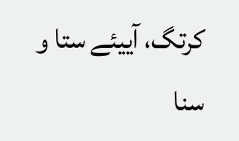کرتگ، آییئے ستا و سنا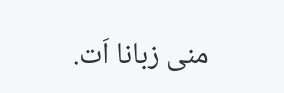منی زبانا اَت.